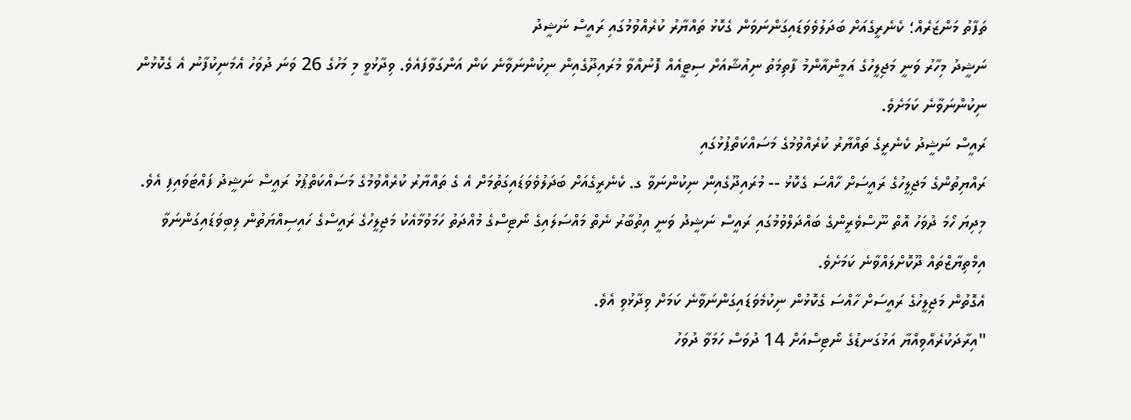ތަފާތު މަންޒަރެއް؛ ކެނެރީގެއަށް ބަދަލުވެވަޑައިގަންނަވަން ގެކޮޅު ތައްޔާރު ކުރެއްވުމުގައި ރައީސް ނަޝީދު
ނަޝީދު މިހާރު ވަނީ މަޖިލީހުގެ އަމީންއާންމު ފާތިމަތު ނިއުޝާއަށް ސިޓީއެއް ފޮނުއްވާ މުރައިދޫގެއިން ނިކުންނަވާނެ ކަން އަންގަވާފައެވެ. ވިދާޅުވީ މި މަހުގެ 26 ވަނަ ދުވަހު އެމަނިކުފާނު އެ ގެކޮޅުން ނިކުންނަވާނެ ކަމަށެވެ.
ރައީސް ނަޝީދު ކެނެރީގެ ތައްޔާރު ކުރެއްވުމުގެ މަސައްކަތްޕުޅުގައި
ރައްޔިތުންގެ މަޖިލީހުގެ ރައީސަށް ހާއްސަ ގެކޮޅު -- މުރައިދޫގެއިން ނިކުންނަވާ ގ. ކެނެރީގެއަށް ބަދަލުވެވަޑައިގަތުމަށް އެ ގެ ތައްޔާރު ކުރެއްވުމުގެ މަސައްކަތްޕުޅު ރައީސް ނަޝީދު ފައްޓަވައިފި އެވެ.
މިދިޔަ ހޯމަ ދުވަހު އޮތް ނޫސްވެރީންގެ ބައްދަލްވުމުގައި ރައީސް ނަޝީދު ވަނީ އިތުބާރު ނެތް މައްސަލައިގެ ނޯޓިސްގެ މުއްދަތު ހަމަވުމާއެކު މަޖިލީހުގެ ރައީސްގެ ހައިސިއްޔަތުން ލިބިވަޑައިގަންނަވާ އިމްތިޔާޒްތައް ދޫކޮށްލައްވާނެ ކަމަށެވެ.
އެގޮތުން މަޖިލީހުގެ ރައީސަށް ހާއްސަ ގެކޮޅުން ނިކުމެވަޑައިގަންނަވާނެ ކަމަށް ވިދާޅުވި އެވެ.
"އިރާދަކުރެއްވިއްޔާ އަޅުގަނޑުގެ ނޯޓިސްއަށް 14 ދުވަސް ހަމަވާ ދުވަހު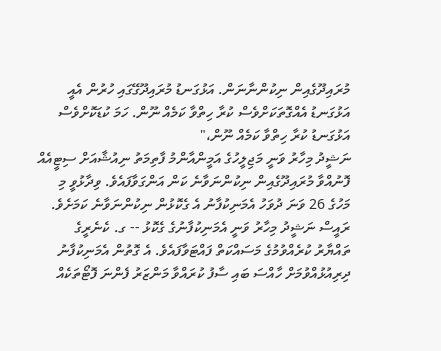މުރައިދޫގެއިން ނިކުންނާނަން. އަޅުގަނޑު މުރައިދޫގޭގައި ހުރުން އެއީ އަޅުގަނޑު އެއްގޮތަކަށްވެސް ކުރާ ހިތްވާ ކަމެއް ނޫން. ހަމަ ކުޑަކޮށްވެސް އަޅުގަނޑު ކުރާ ހިތްވާ ކަމެއް ނޫން،"
ނަޝީދު މިހާރު ވަނީ މަޖިލީހުގެ އަމީންއާންމު ފާތިމަތު ނިއުޝާއަށް ސިޓީއެއް ފޮނުއްވާ މުރައިދޫގެއިން ނިކުންނަވާނެ ކަން އަންގަވާފައެވެ. ވިދާޅުވީ މި މަހުގެ 26 ވަނަ ދުވަހު އެމަނިކުފާނު އެ ގެކޮޅުން ނިކުންނަވާނެ ކަމަށެވެ.
ރައީސް ނަޝީދު މިހާރު ވަނީ އެމަނިކުފާނުގެ ގެކޮޅު -- ގ. ކެނެރީގެ ތައްޔާރު ކުރެއްވުމުގެ މަސައްކަތް ފައްޓަވާފައެވެ. އެ ގޮތުން އެމަނިކުފާނު ދިރިއުޅުއްވުމަށް ހާއްސަ ބައި ސާފު ކުރައްވާ މަންޒަރު ފެންނަ ފޮޓޯތަކެއް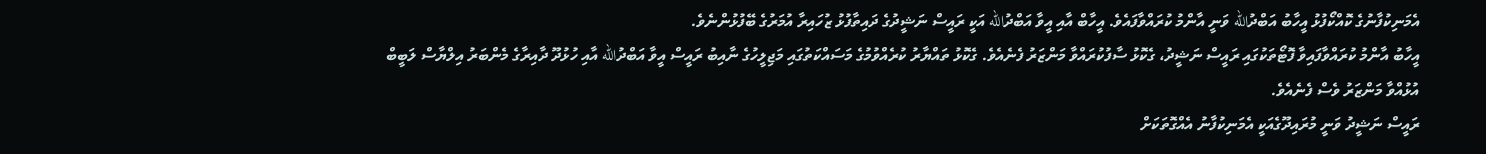އެމަނިކުފާނުގެ ކޮއްކޯފުޅު އީހާބު އަބްދުالله ވަނީ އާންމު ކުރައްވާފައެވެ. އީހާބް އާއި އީވާ އަބްދުالله އަކީ ރައީސް ނަޝީދުގެ ދައިތާފުޅު ޒުހައިރާ އުމަރުގެ ބޭފުޅުންނެވެ.
އީހާބު އާންމު ކުރައްވާފައިވާ ފޮޓޯތަކުގައި ރައީސް ނަޝީދު، ގެކޮޅު ސާފުކުރައްވާ މަންޒަރު ފެނެއެވެ. ގެކޮޅު ތައްޔާރު ކުރެއްވުމުގެ މަސައްކަތުގައި މަޖިލީހުގެ ނާއިބު ރައީސް އީވާ އަބްދުالله އާއި ހުޅުދޫ ދާއިރާގެ މެންބަރު އިލްޔާސް ލަބީބް އުޅުއްވާ މަންޒަރު ވެސް ފެނެއެވެ.
ރައީސް ނަޝީދު ވަނީ މުރައިދޫގެއަކީ އެމަނިކުފާނު އެއްގޮތަކަށް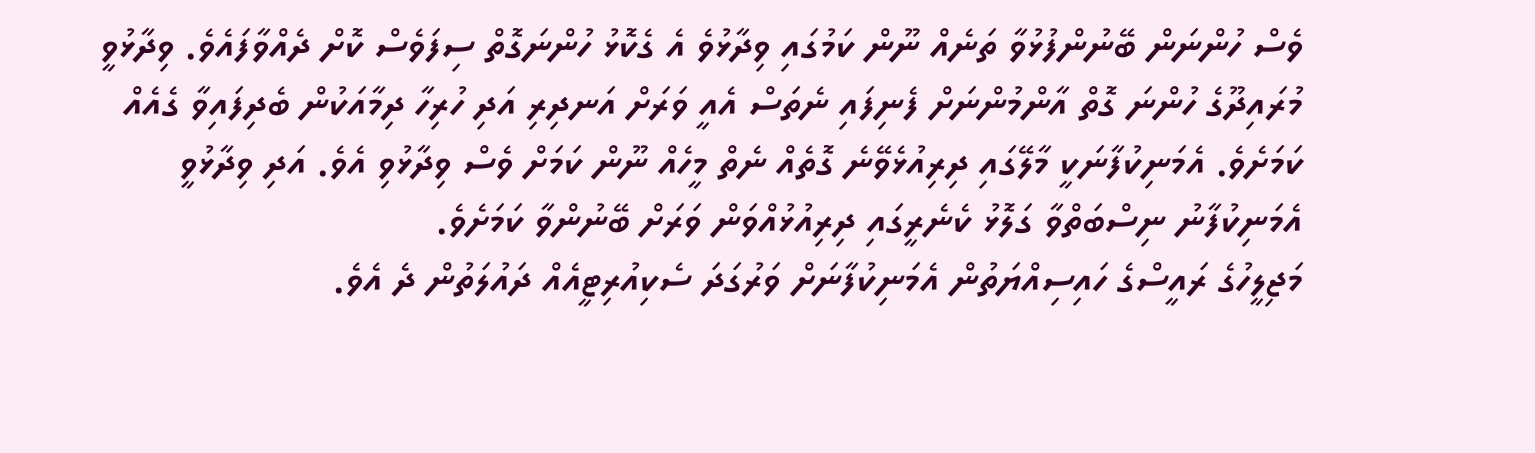ވެސް ހުންނަން ބޭނުންފުޅުވާ ތަނެއް ނޫން ކަމުގައި ވިދާޅުވެ އެ ގެކޮޅު ހުންނަގޮތް ސިފަވެސް ކޮށް ދެއްވާފައެވެ. ވިދާޅުވީ މުރައިދޫގެ ހުންނަ ގޮތް އާންމުންނަށް ފެނިފައި ނެތަސް އެއީ ވަރަށް އަނދިރި އަދި ހުރިހާ ދިމާއަކުން ބެދިފައިވާ ގެއެއް ކަމަށެވެ. އެމަނިކުފާނަކީ މާލޭގައި ދިރިއުޅެވޭނެ ގޮތެއް ނެތް މީހެއް ނޫން ކަމަށް ވެސް ވިދާޅުވި އެވެ. އަދި ވިދާޅުވީ އެމަނިކުފާނު ނިސްބަތްވާ ގަލޮޅު ކެނެރީގައި ދިރިއުޅުއްވަން ވަރަށް ބޭނުންވާ ކަމަށެވެ.
މަޖިލީހުގެ ރައީސްގެ ހައިސިއްޔަތުން އެމަނިކުފާނަށް ވަރުގަދަ ސެކިއުރިޓީއެއް ދައުލަތުން ދެ އެވެ.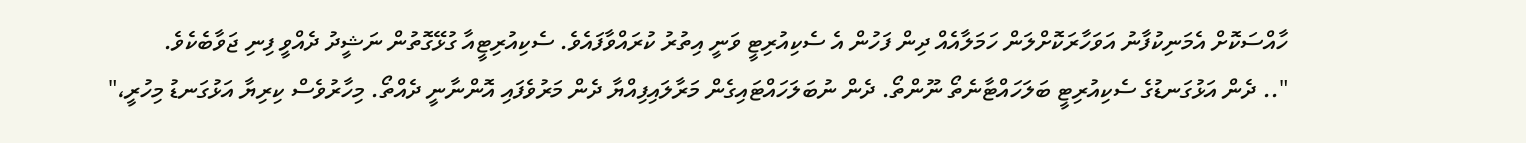ހާއްސަކޮށް އެމަނިކުފާނު އަވަހާރަކޮށްލަން ހަމަލާއެއް ދިން ފަހުން އެ ސެކިއުރިޓީ ވަނީ އިތުރު ކުރައްވާފައެވެ. ސެކިއުރިޓީއާ ގުޅޭގޮތުން ނަޝީދު ދެއްވީ ފިނި ޖަވާބެކެވެ.
".. ދެން އަޅުގަނޑުގެ ސެކިއުރިޓީ ބަލަހައްޓާނެތޯ ނޫންތޯ. ދެން ނުބަލަހައްޓައިގެން މަރާލައިފިއްޔާ ދެން މަރުވެފައި އޮންނާނީ ދެއްތޯ. މިހާރުވެސް ކިރިޔާ އަޅުގަނޑު މިހުރީ،"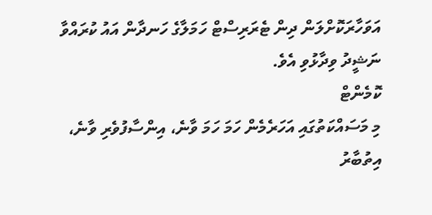އަވަހާރަކޮށްލަން ދިން ޓެރަރިސްޓް ހަމަލާގެ ހަނދާން އައު ކުރައްވާ ނަޝީދު ވިދާޅުވި އެވެ.
ކޮމެންޓް
މި މަސައްކަތުގައި އަހަރެމެން ހަމަ ހަމަ ވާނެ، އިންސާފުވެރި ވާނެ، އިތުބާރު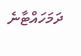ދަމަހައްޓާނެ